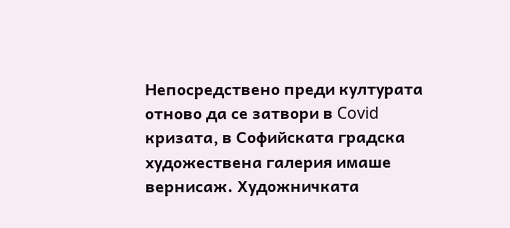Непосредствено преди културата отново да се затвори в Covid кризата, в Софийската градска художествена галерия имаше вернисаж. Художничката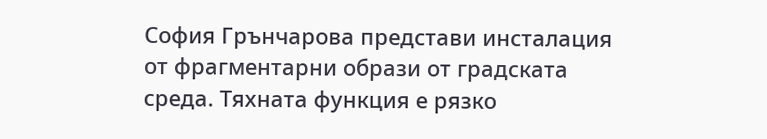София Грънчарова представи инсталация от фрагментарни образи от градската среда. Тяхната функция е рязко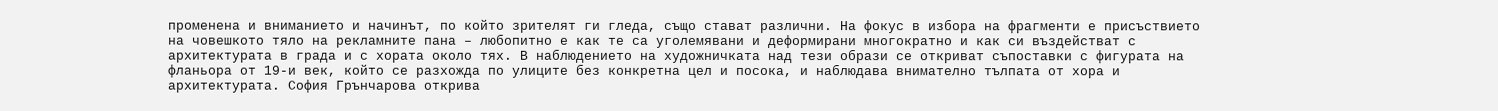променена и вниманието и начинът, по който зрителят ги гледа, също стават различни. На фокус в избора на фрагменти е присъствието на човешкото тяло на рекламните пана – любопитно е как те са уголемявани и деформирани многократно и как си въздействат с архитектурата в града и с хората около тях. В наблюдението на художничката над тези образи се откриват съпоставки с фигурата на фланьора от 19-и век, който се разхожда по улиците без конкретна цел и посока, и наблюдава внимателно тълпата от хора и архитектурата. София Грънчарова открива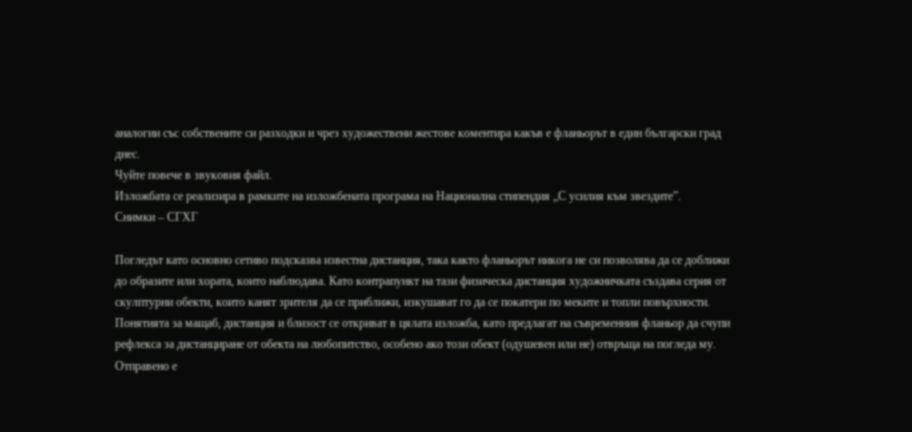аналогии със собствените си разходки и чрез художествени жестове коментира какъв е фланьорът в един български град днес.
Чуйте повече в звуковия файл.
Изложбата се реализира в рамките на изложбената програма на Национална стипендия „С усилия към звездите”.
Снимки – СГХГ

Погледът като основно сетиво подсказва известна дистанция, така както фланьорът никога не си позволява да се доближи до образите или хората, които наблюдава. Като контрапункт на тази физическа дистанция художничката създава серия от скулптурни обекти, които канят зрителя да се приближи, изкушават го да се покатери по меките и топли повърхности.
Понятията за мащаб, дистанция и близост се откриват в цялата изложба, като предлагат на съвременния фланьор да счупи рефлекса за дистанциране от обекта на любопитство, особено ако този обект (одушевен или не) отвръща на погледа му. Отправено е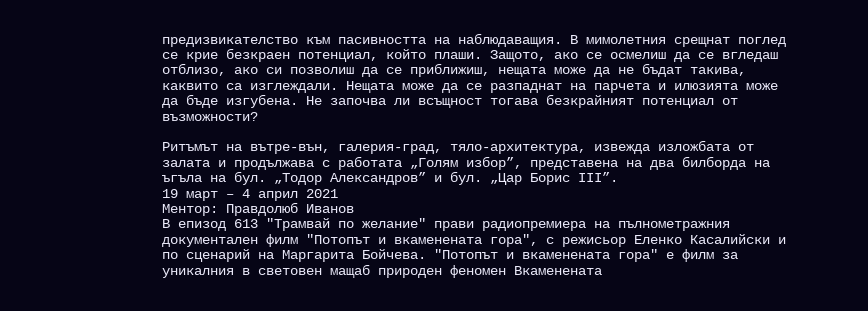предизвикателство към пасивността на наблюдаващия. В мимолетния срещнат поглед се крие безкраен потенциал, който плаши. Защото, ако се осмелиш да се вгледаш отблизо, ако си позволиш да се приближиш, нещата може да не бъдат такива, каквито са изглеждали. Нещата може да се разпаднат на парчета и илюзията може да бъде изгубена. Не започва ли всъщност тогава безкрайният потенциал от възможности?

Ритъмът на вътре-вън, галерия-град, тяло-архитектура, извежда изложбата от залата и продължава с работата „Голям избор”, представена на два билборда на ъгъла на бул. „Тодор Александров” и бул. „Цар Борис ІІІ”.
19 март – 4 април 2021
Ментор: Правдолюб Иванов
В епизод 613 "Трамвай по желание" прави радиопремиера на пълнометражния документален филм "Потопът и вкаменената гора", с режисьор Еленко Касалийски и по сценарий на Маргарита Бойчева. "Потопът и вкаменената гора" е филм за уникалния в световен мащаб природен феномен Вкаменената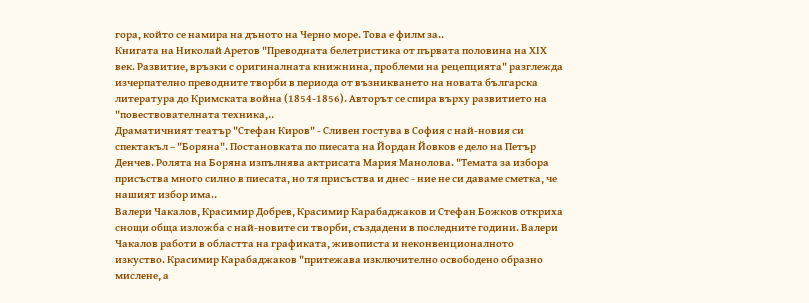гора, който се намира на дъното на Черно море. Това е филм за..
Книгата на Николай Аретов "Преводната белетристика от първата половина на ХІХ век. Развитие, връзки с оригиналната книжнина, проблеми на рецепцията" разглежда изчерпателно преводните творби в периода от възникването на новата българска литература до Кримската война (1854-1856). Авторът се спира върху развитието на "повествователната техника,..
Драматичният театър "Стефан Киров" - Сливен гостува в София с най-новия си спектакъл – "Боряна". Постановката по пиесата на Йордан Йовков е дело на Петър Денчев. Ролята на Боряна изпълнява актрисата Мария Манолова. "Темата за избора присъства много силно в пиесата, но тя присъства и днес - ние не си даваме сметка, че нашият избор има..
Валери Чакалов, Красимир Добрев, Красимир Карабаджаков и Стефан Божков откриха снощи обща изложба с най-новите си творби, създадени в последните години. Валери Чакалов работи в областта на графиката, живописта и неконвенционалното изкуство. Красимир Карабаджаков "притежава изключително освободено образно мислене, а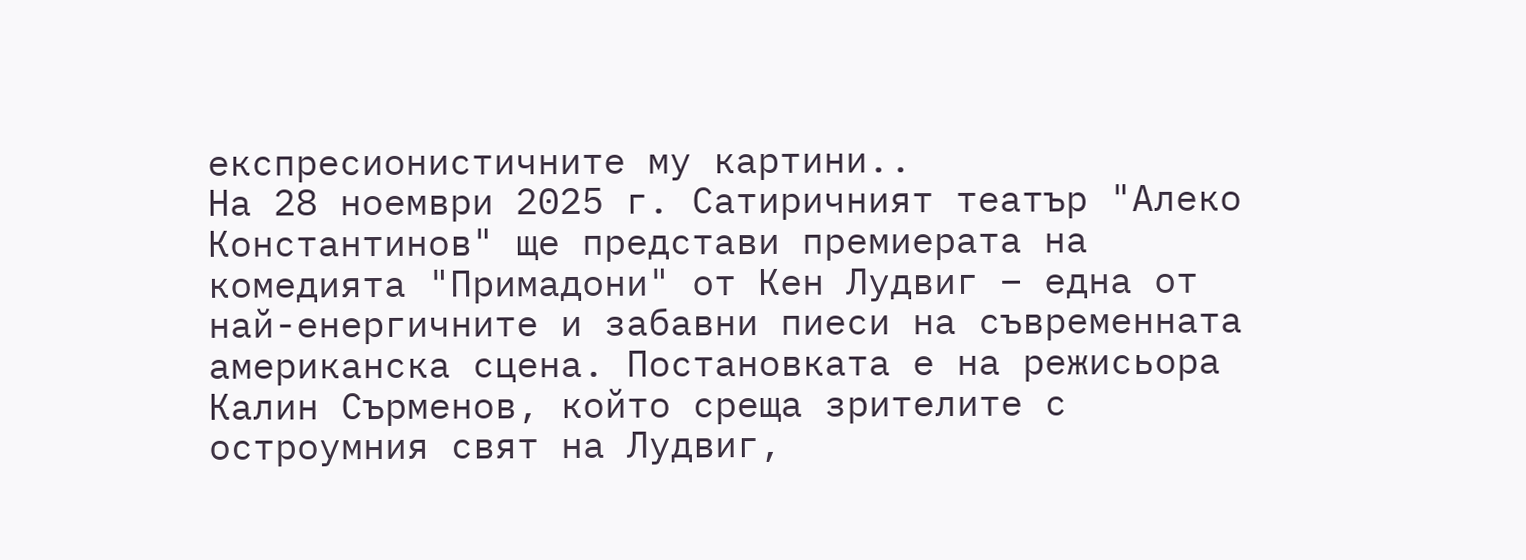експресионистичните му картини..
На 28 ноември 2025 г. Сатиричният театър "Алеко Константинов" ще представи премиерата на комедията "Примадони" от Кен Лудвиг – една от най-енергичните и забавни пиеси на съвременната американска сцена. Постановката е на режисьора Калин Сърменов, който среща зрителите с остроумния свят на Лудвиг,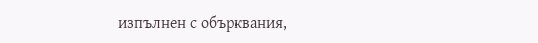изпълнен с обърквания,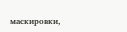маскировки,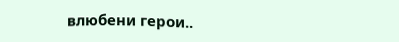влюбени герои..